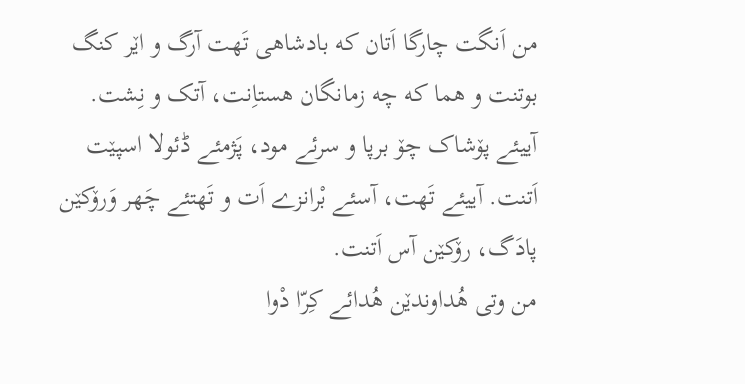من اَنگت چارگا اَتان که بادشاهی تَهت آرگ و اێر کنگ بوتنت و هما که چه زمانگان هستاِنت، آتک و نِشت. آییئے پۆشاک چۆ برپا و سرئے مود، پَژمئے ڈئولا اسپێت اَتنت. آییئے تَهت، آسئے بْرانزے اَت و تَهتئے چَهر وَرۆکێن پادَگ، رۆکێن آس اَتنت.
من وتی هُداوندێن هُدائے کِرّا دْوا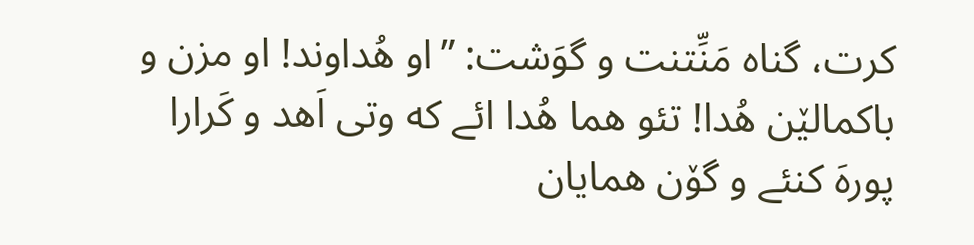کرت، گناه مَنِّتنت و گوَشت: ”او هُداوند! او مزن و باکمالێن هُدا! تئو هما هُدا ائے که وتی اَهد و کَرارا پورهَ کنئے و گۆن همایان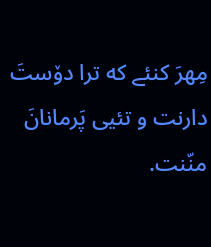مِهرَ کنئے که ترا دۆستَ دارنت و تئیی پَرمانانَ منّنت.